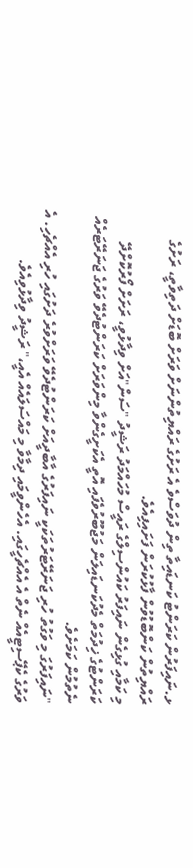ޅ.ނައިފަރުން ކަރަންޓު ކަނޑައިތާ ތިން ދުވަސްވެ އެ ރަށުގެ ރައްޔިތުންނަށް ވަރަށް ބޮޑަށް ދަތިވާތީ، ރަށުގެ ރައްޔިތުން ކަންބޮޑުވުން ފާޅުކުރަން ފަށައިފިއެވެ.
މި ކަމާއި ގުޅިގެން ނައިފަރު ކައުންސިލްގެ ރައީސް މުހައްމަދު ރަޝީދު "ސަން"އަށް ވިދާޅުވީ، ރަށަށް ފޯރުކޮށްދޭ ކަރަންޓުގެ ޚިދުމަތް މެދުކަނޑައިލަން މަޖުބޫރުވެފައި އޮތީ އެކަށީގެންވާ މިންވަރަށް ކަރަންޓުދެވޭ ވަރުގެ ޖަނަރޭޓަރެއް ނެތުމުން ކަމަށެވެ.
"ނައިފަރުގަ މި ވަގުތު ހުރި ޖަނަރޭޓަރުތަކަކީ ނައިފަރުގެ އާބާދީއަށް ކަރަންޓުދެވޭ ވަރަށްވުރެ ދަށުގައި ހުރި އެއްޗެހި. އެ ވަރުގެ ކެޕޭސިޓީއެއް ނެތް އެ އެއްޗެހީގައި. އެހެންވީމައި ދިމާވާ މި މައްސަލައެއް އެއީ،" ރަޝީދު ވިދާޅުވިއެވެ.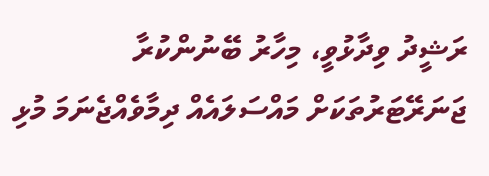ރަޝީދު ވިދާޅުވީ، މިހާރު ބޭނުންކުރާ ޖަނަރޭޓަރުތަކަށް މައްސަލައެއް ދިމާވެއްޖެނަމަ މުޅި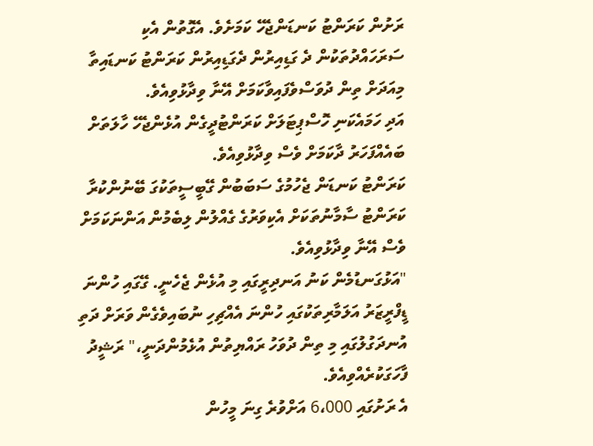ރަށުން ކަރަންޓު ކަނޑަންޖެހޭ ކަމަށެވެ. އެގޮތުން އެކި ސަރަހައްދުތަކުން ދެ ގަޑިއިރުން ދެގަޑިއިރުން ކަރަންޓު ކަނޑައިތާ މިއަދަށް ތިން ދުވަސްވެފައިވާކަމަށް އޭނާ ވިދާޅުވިއެވެ.
އަދި ހަމައެކަނި ހޮސްޕިޓަލަށް ކަރަންޓުދީގެން އުޅެންޖެހޭ ހާލަތަށް ބައެއްފަހަރު ދާކަމަށް ވެސް ވިދާޅުވިއެވެ.
ކަރަންޓު ކަނޑަން ޖެހުމުގެ ސަބަބުން ގޭބީސީތަކުގަ ބޭނުންކުރާ ކަރަންޓު ސާމާނުތަކަށް އެކިވަރުގެ ގެއްލުން ލިބެމުން އަންނަކަމަށް ވެސް އޭނާ ވިދާޅުވިއެވެ.
"އަޅުގަނޑުމެން ކަނު އަނދިރީގައި މި އުޅެން ޖެހެނީ. ގޭގައި ހުންނަ ޑީފްރީޒަރު އަލަމާރިތަކުގައި ހުންނަ އެއްޗިހި ނުބައިވެގެން ވަރަށް ދަތި އުނދަގުލުގައި މި ތިން ދުވަހު ރައްޔިތުން އުޅެމުންދަނީ،" ރަޝީދު ފާހަގަކުރެއްވިއެވެ.
އެ ރަށުގައި 6،000 އަށްވުރެ ގިނަ މީހުން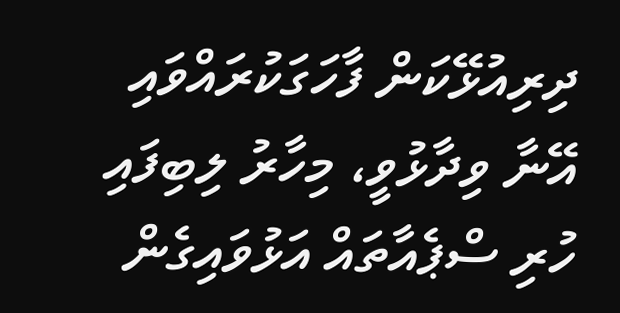ދިރިއުޅޭކަން ފާހަގަކުރައްވައި އޭނާ ވިދާޅުވީ، މިހާރު ލިބިފައި ހުރި ސްޕެއާތައް އަޅުވައިގެން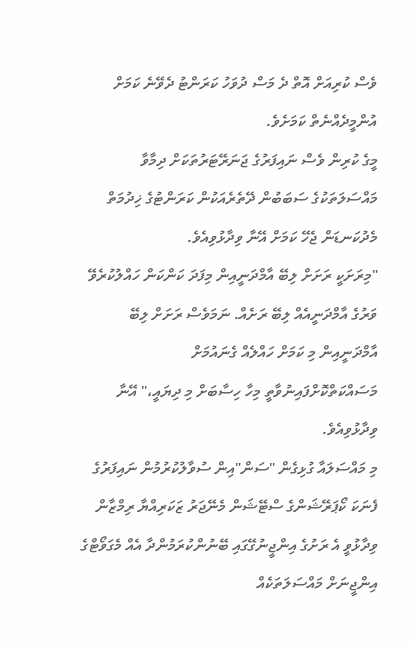ވެސް ކުރިއަށް އޮތް ދެ މަސް ދުވަހު ކަރަންޓު ދެވޭނެ ކަމަށް އުންމީދެއްނެތް ކަމަށެވެ.
މީގެ ކުރިން ވެސް ނައިފަރުގެ ޖަނަރޭޓަރުތަކަށް ދިމާވާ މައްސަލަތަކުގެ ސަބަބުން ދޭތެރެއަކުން ކަރަންޓުގެ ޚިދުމަތް މެދުކަނޑަން ޖެހޭ ކަމަށް އޭނާ ވިދާޅުވިއެވެ.
"މިރަށަކީ ރަށަށް ލިބޭ އާމްދަނީއިން މިފަދަ ކަންކަން ހައްލުކުރެވޭ ވަރުގެ އާމްދަނީއެއް ލިބޭ ރަށެއް. ނަމަވެސް ރަށަށް ލިބޭ އާމްދަނީއިން މި ކަމަށް ހައްލެއް ގެނައުމަށް މަސައްކަތްކޮށްފައިނުވާތީ މިހާ ހިސާބަށް މި ދިޔައީ،" އޭނާ ވިދާޅުވިއެވެ.
މި މައްސަލައާ ގުޅިގެން "ސަން"އިން ސުވާލުކުރުމުން ނައިފަރުގެ ފެނަކަ ކޯޕަރޭޝަންގެ ސްޓޭޝަން މެނޭޖަރު ޒަކަރިއްޔާ ރިމްޒާން ވިދާޅުވީ އެ ރަށުގެ އިންޖީނުގޭގައި ބޭނުންކުރަމުންދާ އެއް މެގަވޯޓްގެ އިންޖީނަށް މައްސަލަތަކެއް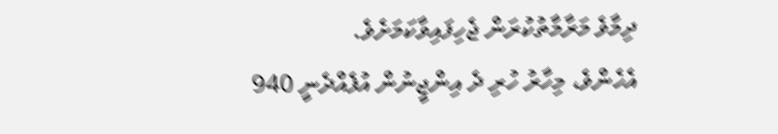ދިމާވެ މަރާމާތުކުރަން ޖެހިފައިވާކަމަށެވެ.
އެހެންވެ، މިހާރު ހުރި ދެ އިންޖީނުން އުފެއްދެނީ 940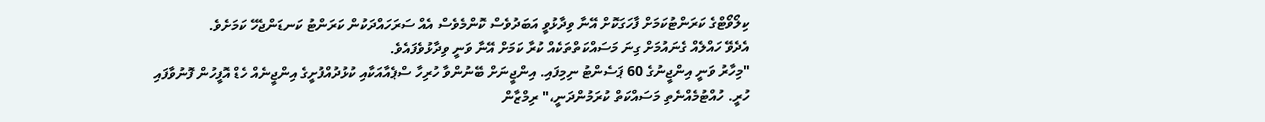ކިލޯވޯޓްގެ ކަރަންޓުކަމަށް ފާހަގަކޮށް އޭނާ ވިދާޅުވީ އަބަދުވެސް ކޮންމެވެސް އެއް ސަރަހައްދަކުން ކަރަންޓު ކަނޑަންޖެހޭ ކަމަށެވެ.
އެދެވޭ ހައްލެއް ގެނައުމަށް ގިނަ މަސައްކަތްތަކެއް ކުރާ ކަމަށް އޭނާ ވަނީ ވިދާޅުވެފައެވެ.
"މިހާރު ވަނީ އިންޖީނުގެ 60 ޕަސެންޓު ނިމިފައި. އިންޖީނަށް ބޭނުންވާ ހުރިހާ ސްޕެއާއަކާއި ކުޅުދުއްފުށީގެ އިންޖީނެއް ހެޑް އޮފީހުން ފޮނުވާފައި ހުރީ. ހުއްޓުމެއްނެތި މަސައްކަތް ކުރަމުންދަނީ،" ރިމްޒާން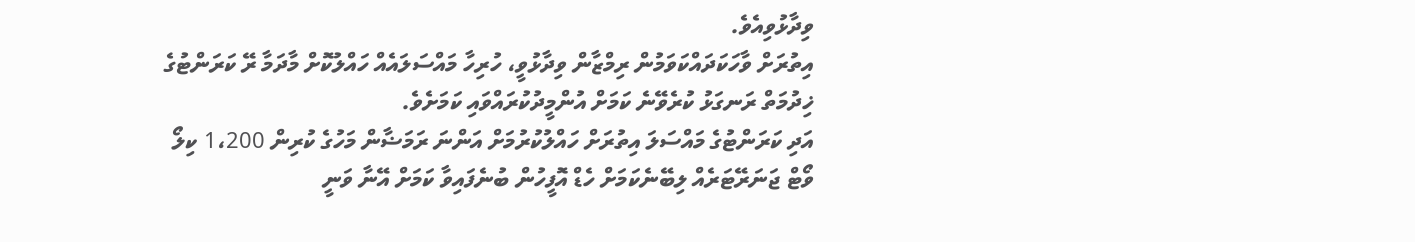ވިދާޅުވިއެވެ.
އިތުރަށް ވާހަކަދައްކަވަމުން ރިމްޒާން ވިދާޅުވީ، ހުރިހާ މައްސަލައެއް ހައްލުކޮށް މާދަމާ ރޭ ކަރަންޓުގެ ޚިދުމަތް ރަނގަޅު ކުރެވޭނެ ކަމަށް އުންމީދުކުރައްވައި ކަމަށެވެ.
އަދި ކަރަންޓުގެ މައްސަލަ އިތުރަށް ހައްލުކުރުމަށް އަންނަ ރަމަޟާން މަހުގެ ކުރިން 1،200 ކިލޯ ވޯޓް ޖަނަރޭޓަރެއް ލިބޭނެކަމަށް ހެޑް އޮފީހުން ބުނެފައިވާ ކަމަށް އޭނާ ވަނީ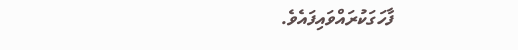ފާހަގަކުރައްވައިފައެވެ.